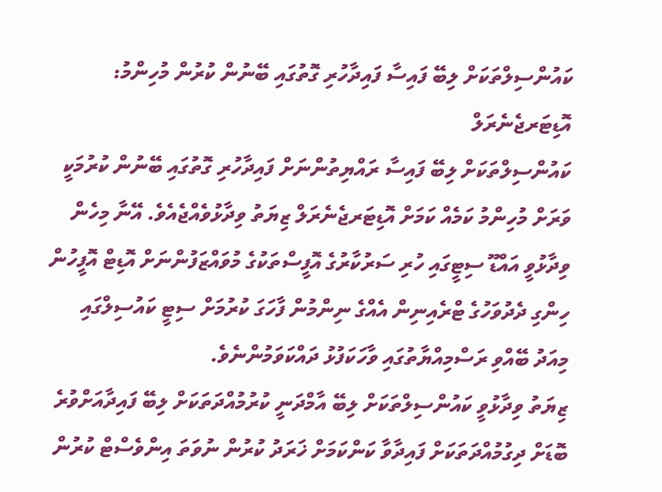ކައުންސިލްތަކަށް ލިބޭ ފައިސާ ފައިދާހުރި ގޮތުގައި ބޭނުން ކުރުން މުހިންމު: އޮޑިޓަރޖެނެރަލް
ކައުންސިލްތަކަށް ލިބޭ ފައިސާ ރައްޔިތުންނަށް ފައިދާހުރި ގޮތުގައި ބޭނުން ކުރުމަކީ ވަރަށް މުހިންމު ކަމެއް ކަމަށް އޮޑިޓަރޖެނެރަލް ޒިޔަތު ވިދާޅުވެއްޖެއެވެ. އޭނާ މިހެން ވިދާޅުވީ އައްޑޫ ސިޓީގައި ހުރި ސަރުކާރުގެ އޮފީސްތަކުގެ މުވައްޒަފުންނަށް އޮޑިޓް އޮފީހުން ހިންގި ދެދުވަހުގެ ޓްރެއިނިން އެއްގެ ނިންމުން ފާހަގަ ކުރުމަށް ސިޓީ ކައުސިލްގައި މިއަދު ބޭއްވި ރަސްމިއްޔާތުގައި ވާހަކަފުޅު ދައްކަވަމުންނެވެ.
ޒިޔަތު ވިދާޅުވީ ކައުންސިލްތަކަށް ލިބޭ އާމްދަނީ ކުރުމުއްދަތަކަށް ލިބޭ ފައިދާއަށްވުރެ ބޮޑަށް ދިގުމުއްދަތަކަށް ފައިދާވާ ކަންކަމަށް ޚަރަދު ކުރުން ނުވަތަ އިންވެސްޓް ކުރުން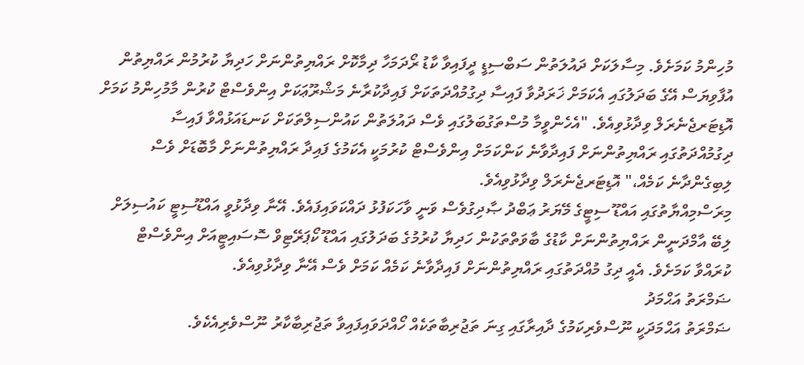މުހިންމު ކަމަށެވެ. މިސާލަކަށް ދައުލަތުން ސަބްސިޑީ ދީފައިވާ ކާޑު ރޯދަމަހާ ދިމާކޮށް ރައްޔިތުންނަށް ހަދިޔާ ކުރުމުން ރައްޔިތުން އުފާވިޔަސް އޭގެ ބަދަލުގައި އެކަމަށް ޚަރަދުވާ ފައިސާ ދިގުމުއްދަތަކަށް ފައިދާކުރާނެ މަޝްރޫޢަކަށް އިންވެސްޓް ކުރުން މާމުހިންމު ކަމަށް އޮޑިޓަރޖެނެރަލް ވިދާޅުވިއެވެ. "އެހެންވީމާ މުސްތަގުބަލުގައި ވެސް ދައުލަތުން ކައުންސިލްތަކަށް ކަނޑައަޅުއްވާ ފައިސާ ދިގުމުއްދަތުގައި ރައްޔިތުންނަށް ފައިދާވާނެ ކަންކަމަށް އިންވެސްޓް ކުރުމަކީ އެކަމުގެ ފައިދާ ރައްޔިތުންނަށް މާބޮޑަށް ވެސް ލިބިގެންދާނެ ކަމެއް،" އޮޑިޓަރޖެނެރަލް ވިދާޅުވިއެވެ.
މިރަސްމިއްޔާތުގައި އައްޑޫ ސިޓީގެ މޭޔަރު ޢަބްދު ޞާދިގުވެސް ވަނީ ވާހަކަފުޅު ދައްކަވައިފައެވެ. އޭނާ ވިދާޅުވީ އައްޑޫސިޓީ ކައުސިލަށް ލިބޭ އާމްދަނީން ރައްޔިތުންނަށް ކާޑުގެ ބާވަތްތަކުން ހަދިޔާ ކުރުމުގެ ބަދަލުގައި އައްޑޫ ކޯޕަރޭޓިވް ސޮސައިޓީއަށް އިންވެސްޓް ކުރައްވާ ކަމަށެވެ. އެއީ ދިގު މުއްދަތުގައި ރައްޔިތުންނަށް ފައިދާވާނެ ކަމެއް ކަމަށް ވެސް އޭނާ ވިދާޅުވިއެވެ.
ޟަމްރަތު އަޙްމަދު
ޟަމްރަތު އަޙްމަދަކީ ނޫސްވެރިކަމުގެ ދާއިރާގައި ގިނަ ތަޖުރިބާތަކެއް ހޯއްދަވައިފައިވާ ތަޖުރިބާކާރު ނޫސްވެރިއެކެވެ.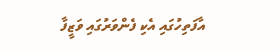އާފަތިހުގައި އެކި ފެންވަރުގައި ވަޒީފާ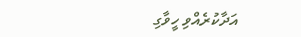އަދާކުރެއްވި ހީވާގި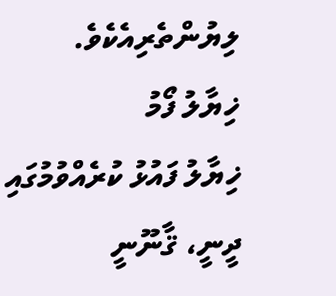ލިޔުންތެރިއެކެވެ.
ޚިޔާލު ފޯމު
ޚިޔާލު ފައުޅު ކުރެއްވުމުގައި ދީނީ، ޤާނޫނީ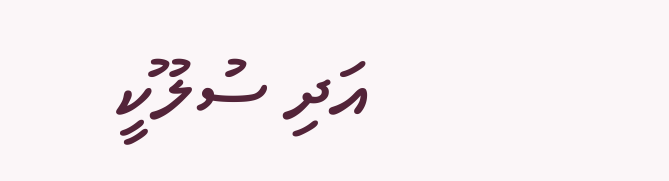އަދި ސުލޫކީ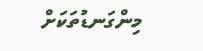މިންގަނޑުތަކަށް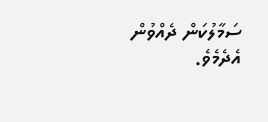ސަމާލުކަން ދެއްވުން އެދެމެވެ.